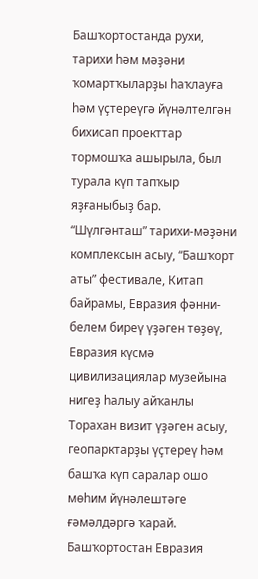Башҡортостанда рухи, тарихи һәм мәҙәни ҡомартҡыларҙы һаҡлауға һәм үҫтереүгә йүнәлтелгән бихисап проекттар тормошҡа ашырыла, был турала күп тапҡыр яҙғаныбыҙ бар. “Шүлгәнташ” тарихи-мәҙәни комплексын асыу, “Башҡорт аты” фестивале, Китап байрамы, Евразия фәнни-белем биреү үҙәген төҙөү, Евразия күсмә цивилизациялар музейына нигеҙ һалыу айҡанлы Торахан визит үҙәген асыу, геопарктарҙы үҫтереү һәм башҡа күп саралар ошо мөһим йүнәлештәге ғәмәлдәргә ҡарай.
Башҡортостан Евразия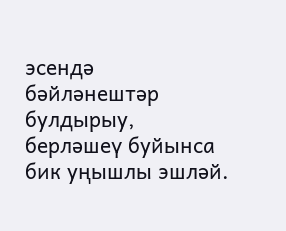эсендә бәйләнештәр булдырыу, берләшеү буйынса бик уңышлы эшләй.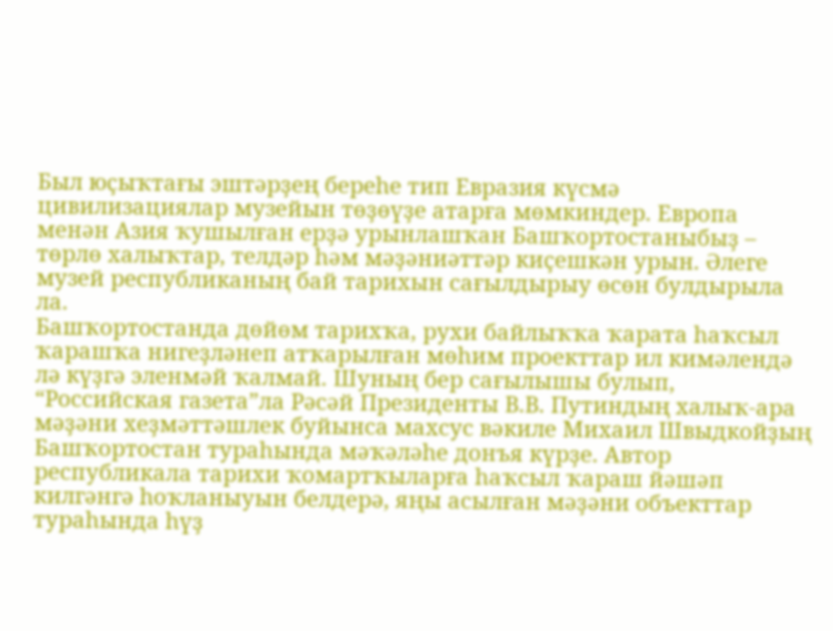Был юҫыҡтағы эштәрҙең береһе тип Евразия күсмә цивилизациялар музейын төҙөүҙе атарға мөмкиндер. Европа менән Азия ҡушылған ерҙә урынлашҡан Башҡортостаныбыҙ – төрлө халыҡтар, телдәр һәм мәҙәниәттәр киҫешкән урын. Әлеге музей республиканың бай тарихын сағылдырыу өсөн булдырыла ла.
Башҡортостанда дөйөм тарихҡа, рухи байлыҡҡа ҡарата һаҡсыл ҡарашҡа нигеҙләнеп атҡарылған мөһим проекттар ил кимәлендә лә күҙгә эленмәй ҡалмай. Шуның бер сағылышы булып, “Российская газета”ла Рәсәй Президенты В.В. Путиндың халыҡ-ара мәҙәни хеҙмәттәшлек буйынса махсус вәкиле Михаил Швыдкойҙың Башҡортостан тураһында мәҡәләһе донъя күрҙе. Автор республикала тарихи ҡомартҡыларға һаҡсыл ҡараш йәшәп килгәнгә һоҡланыуын белдерә, яңы асылған мәҙәни объекттар тураһында һүҙ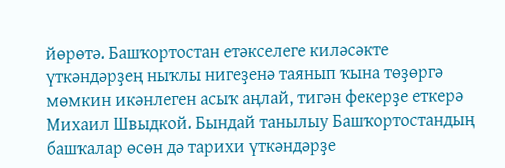йөрөтә. Башҡортостан етәкселеге киләсәкте үткәндәрҙең ныҡлы нигеҙенә таянып ҡына төҙөргә мөмкин икәнлеген асыҡ аңлай, тигән фекерҙе еткерә Михаил Швыдкой. Бындай танылыу Башҡортостандың башҡалар өсөн дә тарихи үткәндәрҙе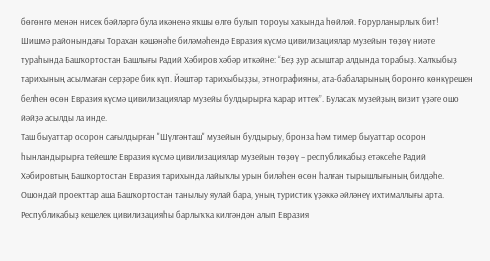бөгөнгө менән нисек бәйләргә була икәненә яҡшы өлгө булып тороуы хаҡында һөйләй. Ғорурланырлыҡ бит!
Шишмә районындағы Торахан кәшәнәһе биләмәһендә Евразия күсмә цивилизациялар музейын төҙөү ниәте тураһында Башҡортостан Башлығы Радий Хәбиров хәбәр иткәйне: “Беҙ ҙур асыштар алдында торабыҙ. Халҡыбыҙ тарихының асылмаған серҙәре бик күп. Йәштәр тарихыбыҙҙы, этнографияны, ата-бабаларының боронғо көнкүрешен белһен өсөн Евразия күсмә цивилизациялар музейы булдырырға ҡарар иттек”. Буласаҡ музейҙың визит үҙәге ошо йәйҙә асылды ла инде.
Таш быуаттар осорон сағылдырған "Шүлгәнташ" музейын булдырыу, бронза һәм тимер быуаттар осорон һынландырырға тейешле Евразия күсмә цивилизациялар музейын төҙөү – республикабыҙ етәксеһе Радий Хәбировтың Башҡортостан Евразия тарихында лайыҡлы урын биләһен өсөн һалған тырышлығының билдәһе. Ошондай проекттар аша Башҡортостан танылыу яулай бара, уның туристик үҙәккә әйләнеү ихтималлығы арта. Республикабыҙ кешелек цивилизацияһы барлыҡҡа килгәндән алып Евразия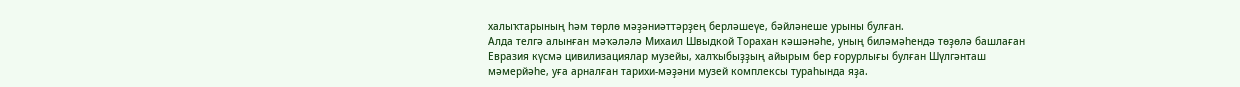халыҡтарының һәм төрлө мәҙәниәттәрҙең берләшеүе, бәйләнеше урыны булған.
Алда телгә алынған мәҡәләлә Михаил Швыдкой Торахан кәшәнәһе, уның биләмәһендә төҙөлә башлаған Евразия күсмә цивилизациялар музейы, халҡыбыҙҙың айырым бер ғорурлығы булған Шүлгәнташ мәмерйәһе, уға арналған тарихи-мәҙәни музей комплексы тураһында яҙа.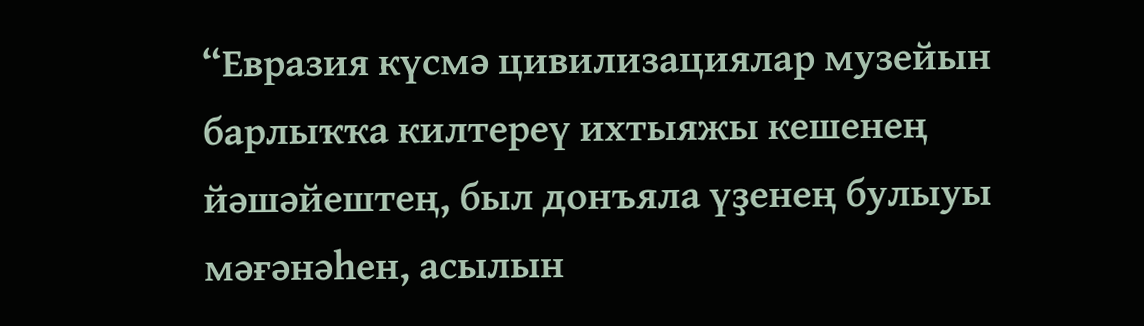“Евразия күсмә цивилизациялар музейын барлыҡҡа килтереү ихтыяжы кешенең йәшәйештең, был донъяла үҙенең булыуы мәғәнәһен, асылын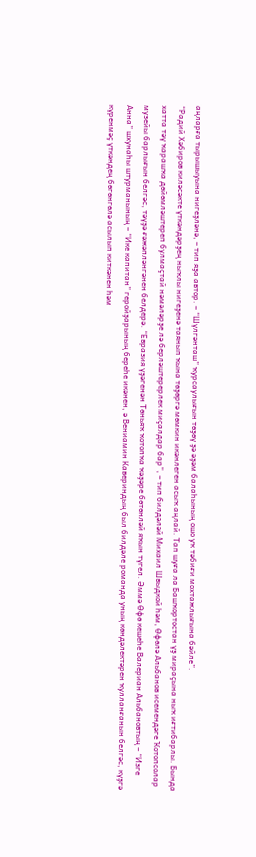аңларға тырышыуына нигеҙләнә, – тип яҙа автор. – “Шүлгәнташ” ҡурсаулығын төҙөү ҙә әҙәм балаһының ошо уҡ тәбиғи мохтажлығына бәйле”.
“Радий Хәбиров киләсәкте үткәндәрҙең ныҡлы нигеҙенә таянып ҡына төҙөргә мөмкин икәнлеген асыҡ аңлай. Тап шуға ла Башҡортостан үҙ мираҫына ныҡ иғтибарлы. Бында хатта тәү ҡарашҡа дөйөмләштереп булмаҫтай нәмәләрҙе лә берләштерерлек миҫалдар бар”, – тип билдәләй Михаил Швыдкой һәм, Өфөлә Альбанов исемендәге Ҡотопсолар музейы барлығын белгәс, тәүҙә ғәжәпләнгәнен белдерә. “Евразия үҙәгенән Төньяҡ ҡотопҡа ҡәҙәре бөтөнләй яҡын түгел. Әммә Өфө кешеһе Валериан Альбановтың – “Изге Анна” шхунаһы штурманының – “Ике капитан” геройҙарының береһе икәнен, ә Вениамин Кавериндың был билдәле романда уның көндәлектәрен ҡулланғанын белгәс, күҙгә күренмәҫ үткәндең бөгөнгөлә асылып киткәнен һәм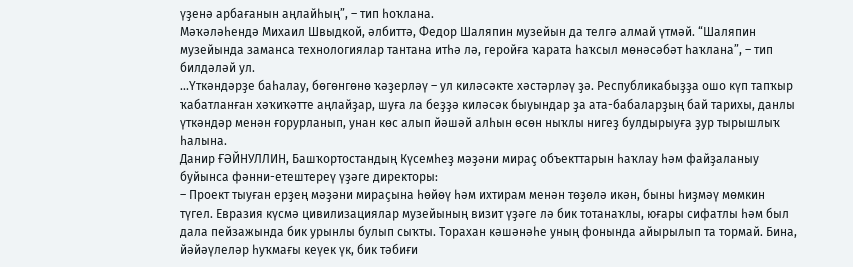үҙенә арбағанын аңлайһың”, – тип һоҡлана.
Мәҡәләһендә Михаил Швыдкой, әлбиттә, Федор Шаляпин музейын да телгә алмай үтмәй. “Шаляпин музейында заманса технологиялар тантана итһә лә, геройға ҡарата һаҡсыл мөнәсәбәт һаҡлана”, – тип билдәләй ул.
...Үткәндәрҙе баһалау, бөгөнгөнө ҡәҙерләү – ул киләсәкте хәстәрләү ҙә. Республикабыҙҙа ошо күп тапҡыр ҡабатланған хәҡиҡәтте аңлайҙар, шуға ла беҙҙә киләсәк быуындар ҙа ата-бабаларҙың бай тарихы, данлы үткәндәр менән ғорурланып, унан көс алып йәшәй алһын өсөн ныҡлы нигеҙ булдырыуға ҙур тырышлыҡ һалына.
Данир ҒӘЙНУЛЛИН, Башҡортостандың Күсемһеҙ мәҙәни мираҫ объекттарын һаҡлау һәм файҙаланыу буйынса фәнни-етештереү үҙәге директоры:
– Проект тыуған ерҙең мәҙәни мираҫына һөйөү һәм ихтирам менән төҙөлә икән, быны һиҙмәү мөмкин түгел. Евразия күсмә цивилизациялар музейының визит үҙәге лә бик тотанаҡлы, юғары сифатлы һәм был дала пейзажында бик урынлы булып сыҡты. Торахан кәшәнәһе уның фонында айырылып та тормай. Бина, йәйәүлеләр һуҡмағы кеүек үк, бик тәбиғи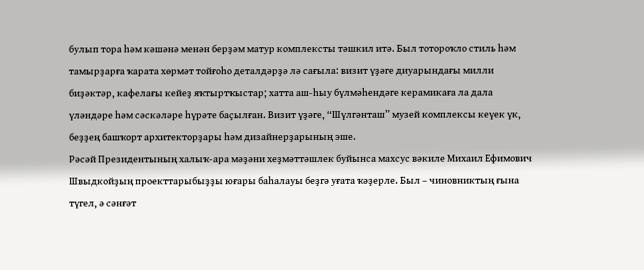булып тора һәм кәшәнә менән берҙәм матур комплексты тәшкил итә. Был тотороҡло стиль һәм тамырҙарға ҡарата хөрмәт тойғоһо деталдәрҙә лә сағыла: визит үҙәге диуарындағы милли биҙәктәр, кафелағы кейеҙ яҡтыртҡыстар; хатта аш-һыу бүлмәһендәге керамикаға ла дала үләндәре һәм сәскәләре һүрәте баҫылған. Визит үҙәге, “Шүлгәнташ” музей комплексы кеүек үк, беҙҙең башҡорт архитекторҙары һәм дизайнерҙарының эше.
Рәсәй Президентының халыҡ-ара мәҙәни хеҙмәттәшлек буйынса махсус вәкиле Михаил Ефимович Швыдкойҙың проекттарыбыҙҙы юғары баһалауы беҙгә уғата ҡәҙерле. Был – чиновниктың ғына түгел, ә сәнғәт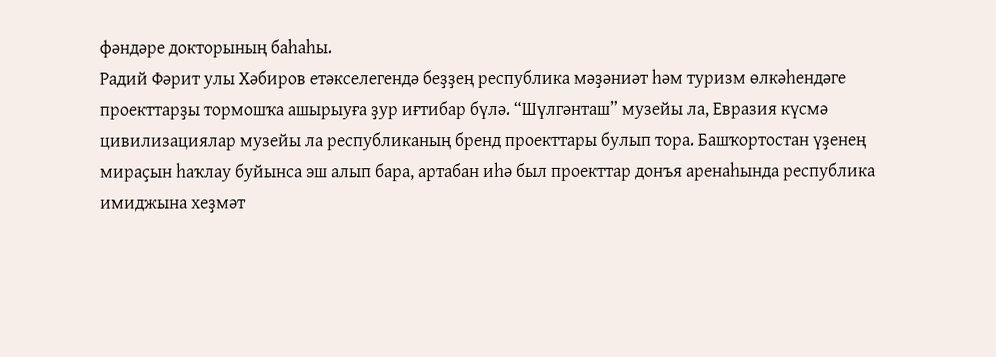фәндәре докторының баһаһы.
Радий Фәрит улы Хәбиров етәкселегендә беҙҙең республика мәҙәниәт һәм туризм өлкәһендәге проекттарҙы тормошҡа ашырыуға ҙур иғтибар бүлә. “Шүлгәнташ” музейы ла, Евразия күсмә цивилизациялар музейы ла республиканың бренд проекттары булып тора. Башҡортостан үҙенең мираҫын һаҡлау буйынса эш алып бара, артабан иһә был проекттар донъя аренаһында республика имиджына хеҙмәт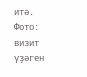итә.
Фото: визит үҙәген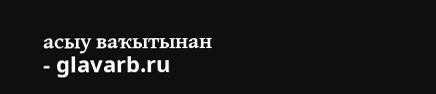асыу ваҡытынан - glavarb.ru